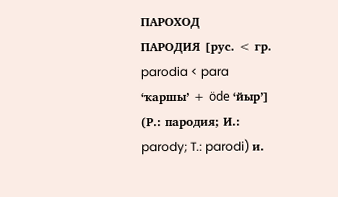ПАРОХОД
ПАРОДИЯ [рус. < гр. parodia < para ‘ҡаршы’ + öde ‘йыр’] (Р.: пародия; И.: parody; T.: parodi) и.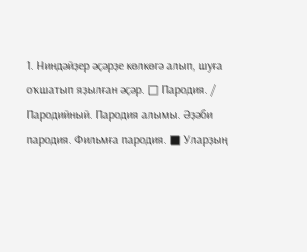1. Ниндәйҙер әҫәрҙе көлкөгә алып, шуға оҡшатып яҙылған әҫәр. □ Пародия. / Пародийный. Пародия алымы. Әҙәби пародия. Фильмға пародия. ■ Уларҙың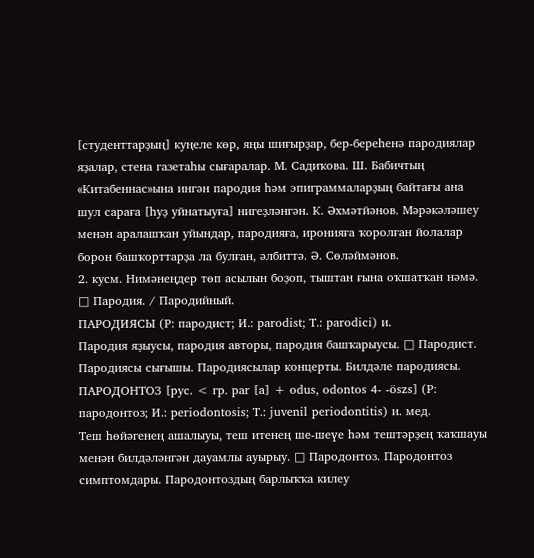[студенттарҙың] куңеле көр, яңы шиғырҙар, бер-береһенә пародиялар яҙалар, стена газетаһы сығаралар. М. Садиҡова. Ш. Бабичтың «Китабеннас»ына ингән пародия һәм эпиграммаларҙың байтағы ана шул сараға [һуҙ уйнатыуға] нигеҙләнгән. К. Әхмәтйәнов. Мәрәкәләшеу менән аралашҡан уйындар, пародияға, иронияға ҡоролған йолалар борон башҡорттарҙа ла булған, әлбиттә. Ә. Сөләймәнов.
2. кусм. Нимәнеңдер төп асылын боҙоп, тыштан ғына оҡшатҡан нәмә. □ Пародия. / Пародийный.
ПАРОДИЯСЫ (Р: пародист; И.: parodist; T.: parodici) и.
Пародия яҙыусы, пародия авторы, пародия башҡарыусы. □ Пародист. Пародиясы сығышы. Пародиясылар концерты. Билдәле пародиясы.
ПАРОДОНТОЗ [рус. < гр. par [а] + odus, odontos 4- -öszs] (Р: пародонтоз; И.: periodontosis; Т.: juvenil periodontitis) и. мед.
Теш һөйәгенең ашалыуы, теш итенең ше-шеүе һәм тештәрҙең ҡаҡшауы менән билдәләнгән дауамлы ауырыу. □ Пародонтоз. Пародонтоз симптомдары. Пародонтоздың барлыҡҡа килеу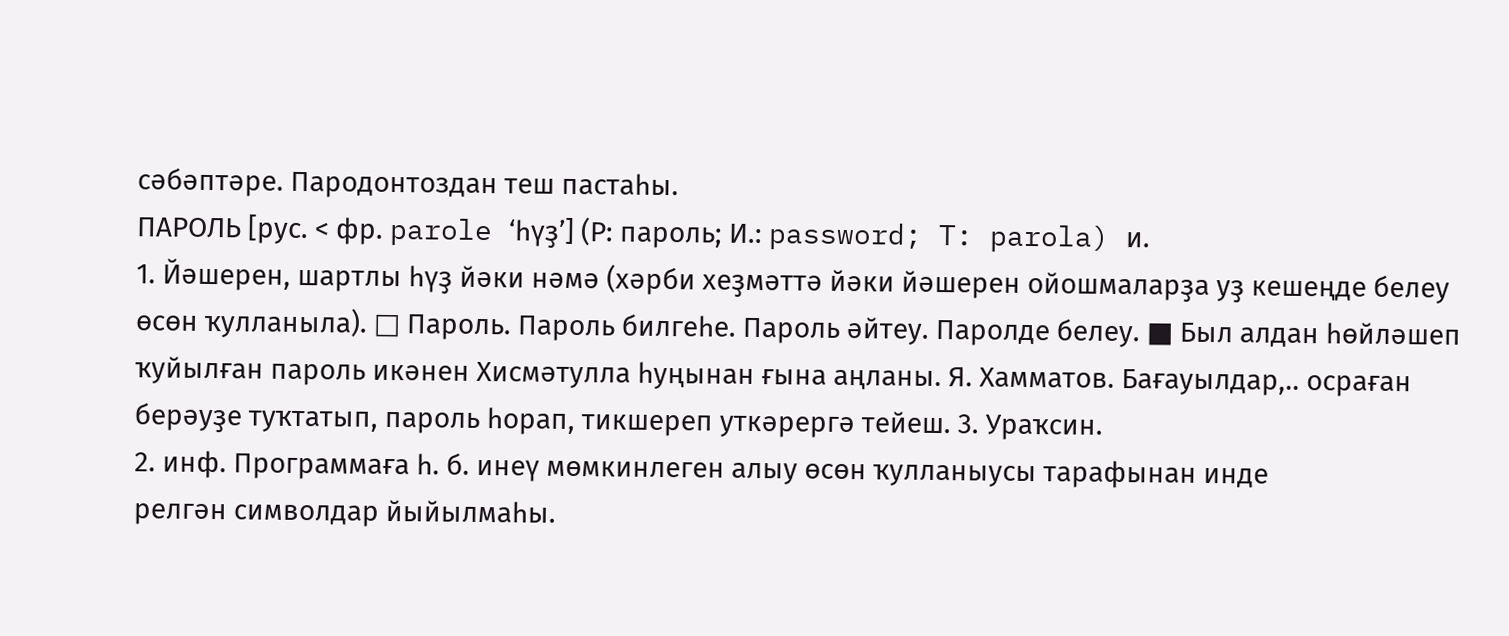сәбәптәре. Пародонтоздан теш пастаһы.
ПАРОЛЬ [рус. < фр. parole ‘һүҙ’] (Р: пароль; И.: password; T: parola) и.
1. Йәшерен, шартлы һүҙ йәки нәмә (хәрби хеҙмәттә йәки йәшерен ойошмаларҙа уҙ кешеңде белеу өсөн ҡулланыла). □ Пароль. Пароль билгеһе. Пароль әйтеу. Паролде белеу. ■ Был алдан һөйләшеп ҡуйылған пароль икәнен Хисмәтулла һуңынан ғына аңланы. Я. Хамматов. Бағауылдар,.. осраған берәуҙе туҡтатып, пароль һорап, тикшереп уткәрергә тейеш. 3. Ураҡсин.
2. инф. Программаға һ. б. инеү мөмкинлеген алыу өсөн ҡулланыусы тарафынан инде
релгән символдар йыйылмаһы.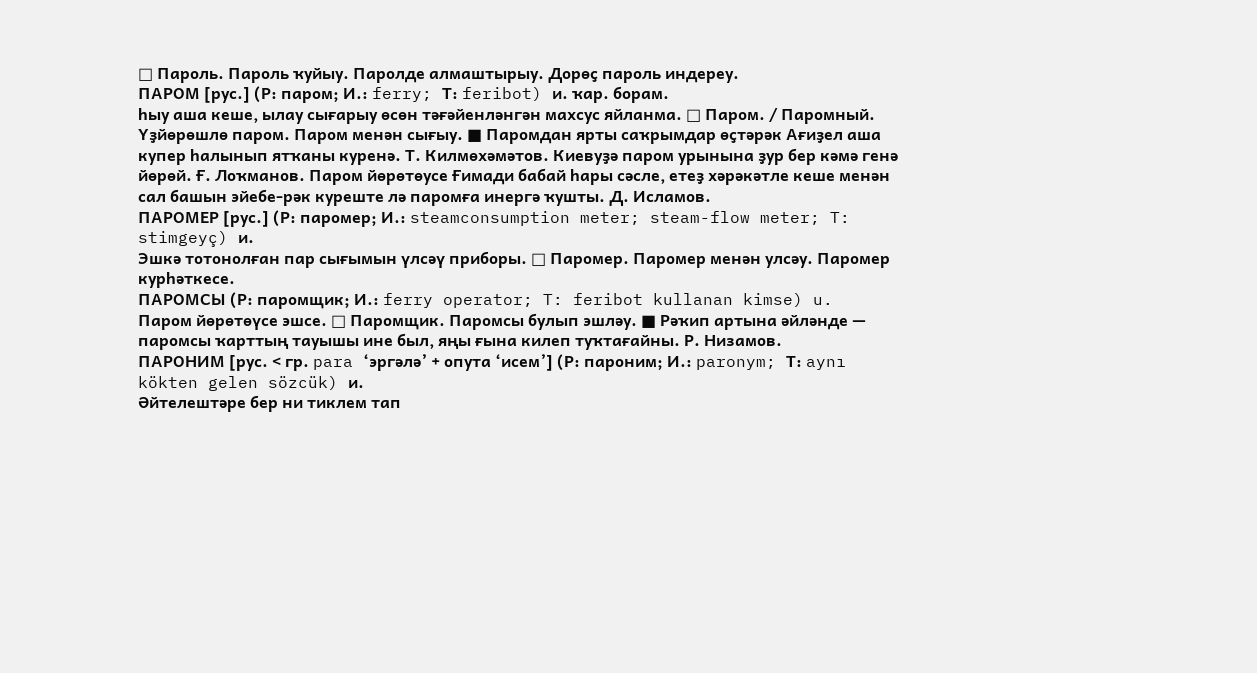□ Пароль. Пароль ҡуйыу. Паролде алмаштырыу. Дорөҫ пароль индереу.
ПАРОМ [рус.] (Р: паром; И.: ferry; Т: feribot) и. ҡар. борам.
һыу аша кеше, ылау сығарыу өсөн тәғәйенләнгән махсус яйланма. □ Паром. / Паромный. Үҙйөрөшлө паром. Паром менән сығыу. ■ Паромдан ярты саҡрымдар өҫтәрәк Ағиҙел аша купер һалынып ятҡаны куренә. Т. Килмөхәмәтов. Киевуҙә паром урынына ҙур бер кәмә генә йөрөй. Ғ. Лоҡманов. Паром йөрөтөусе Ғимади бабай һары сәсле, етеҙ хәрәкәтле кеше менән сал башын эйебе-рәк куреште лә паромға инергә ҡушты. Д. Исламов.
ПАРОМЕР [рус.] (Р: паромер; И.: steamconsumption meter; steam-flow meter; T: stimgeyç) и.
Эшкә тотонолған пар сығымын үлсәү приборы. □ Паромер. Паромер менән улсәу. Паромер курһәткесе.
ПАРОМСЫ (Р: паромщик; И.: ferry operator; T: feribot kullanan kimse) u.
Паром йөрөтөүсе эшсе. □ Паромщик. Паромсы булып эшләу. ■ Рәҡип артына әйләнде — паромсы ҡарттың тауышы ине был, яңы ғына килеп туҡтағайны. Р. Низамов.
ПАРОНИМ [рус. < гр. para ‘эргәлә’ + опута ‘исем’] (Р: пароним; И.: paronym; Т: aynı kökten gelen sözcük) и.
Әйтелештәре бер ни тиклем тап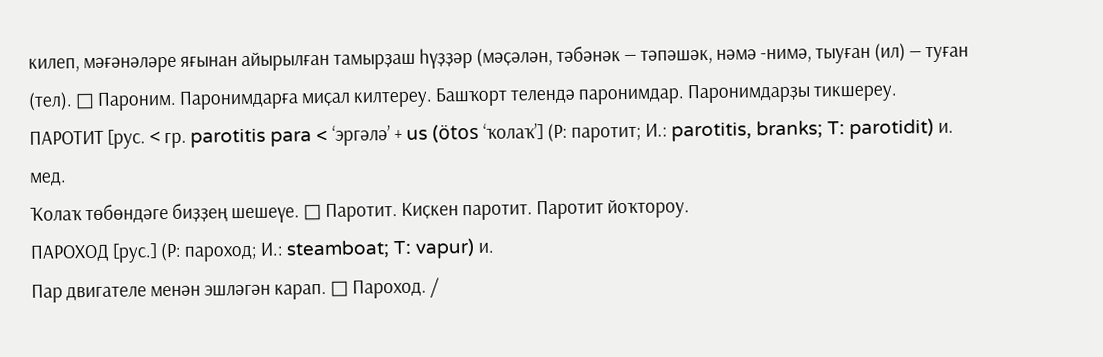килеп, мәғәнәләре яғынан айырылған тамырҙаш һүҙҙәр (мәҫәлән, тәбәнәк — тәпәшәк, нәмә -нимә, тыуған (ил) — туған (тел). □ Пароним. Паронимдарға миҫал килтереу. Башҡорт телендә паронимдар. Паронимдарҙы тикшереу.
ПАРОТИТ [рус. < гр. parotitis para < ‘эргәлә’ + us (ötos ‘ҡолаҡ’] (Р: паротит; И.: parotitis, branks; T: parotidit) и. мед.
Ҡолаҡ төбөндәге биҙҙең шешеүе. □ Паротит. Киҫкен паротит. Паротит йоҡтороу.
ПАРОХОД [рус.] (Р: пароход; И.: steamboat; T: vapur) и.
Пар двигателе менән эшләгән карап. □ Пароход. /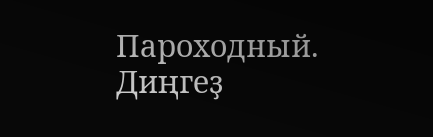Пароходный. Диңгеҙ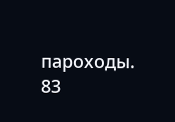пароходы.
83